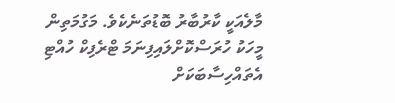މާލެއަކީ ކާރުބާރު ބޮޑުތަނެކެވެ. މަގުމަތިން މީހަކު ހުރަސްކޮށްލައިފިނަމަ ޓްރެފިކް ހުއްޓި އެތައްހިސާބަކަށް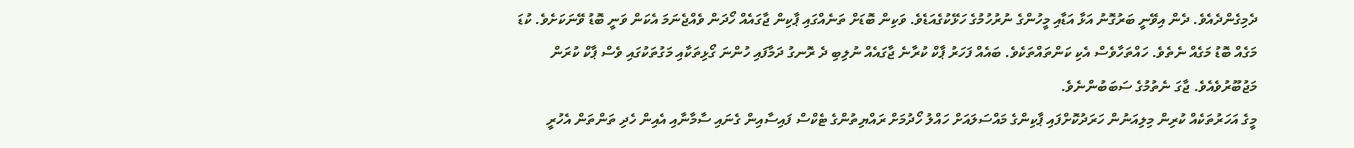ދެމިގެންދެއެވެ. ދެން އިވޭނީ ބަރުގޮނު އަޅާ އަޑާއި މީހުންގެ ނުރުހުމުގެ ހަޅޭކުގެއަޑެވެ. ވަކިން ބޮޑަށް ތަނެއްގައި ޕާކިން ޖާގައެއް ހޯދަން ވެއްޖެނަމަ އެކަން ވަނީ ބޮޑު ވޭނަކަށެވެ. ކުޑަ މަގެއް ބޮޑު މަގެއް ނެތެވެ. ހައްތަހާވެސް އެކި ކަންތައްތަކެވެ. ބައެއް ފަހަރު ޕާކް ކުރާނެ ޖާގައެއް ނުލިބި ދެ ރޮނގު ދަމާފައި ހުންނަ ގޯޅިތަކާއި މަގުތަކުގައި ވެސް ޕާކް ކުރަން މަޖުބޫރުވެއެވެ. ޖާގަ ނެތުމުގެ ސަބަބުންނެވެ.
މީގެ އަހަރުތަކެއް ކުރިން މިލިއަނުން ހަރަދުކޮށްފައި ޕާކިންގެ މައްސަލައަށް ހައްލު ހޯދުމަށް ރައްޔިތުންގެ ޓެކްސް ފައިސާއިން ގެނައި ސާމާނާއި އެއިން ހެދި ތަންތަން އެހުރީ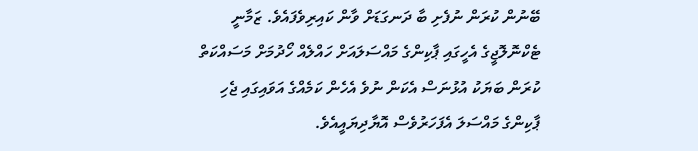ބޭނުން ކުރަން ނުފެށި ބާ ދަނގަޑަށް ވާން ކައިރިވެފައެވެ. ޒަމާނީ ޓެކްނޮލޮޖީގެ އެހީގައި ޕާކިންގެ މައްސަލައަށް ހައްލެއް ހޯދުމަށް މަސައްކަތް ކުރަން ބަޔަކު އުޅުނަސް އެކަން ނުވެ އެހެން ކަމެއްގެ އަވައިގައި ޖެހި ޕާކިންގެ މައްސަލަ އެފަހަރުވެސް އޮޔާދިޔައީއެވެ.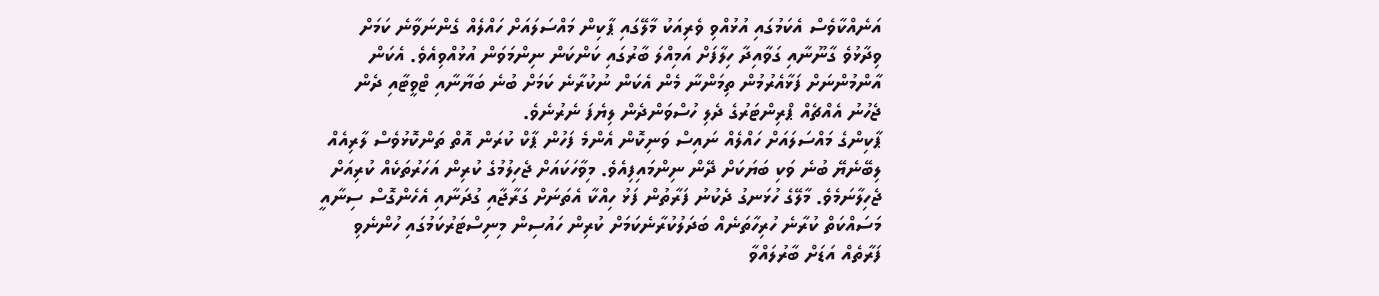އަނެއްކާވެސް އެކަމުގައި އުޅުއްވި ވެރިއަކު މާލޭގައި ޕާކިން މައްސަލައަށް ހައްލެއް ގެންނަވާނެ ކަމަށް ވިދާޅުވެ ގާނޫނާއި ގަވާއިދާ ހިލާފަށް އަމިއްލަ ބާރުގައި ކަންކަން ނިންމަވަން އުޅުއްވިއެވެ. އެކަން އާންމުންނަށް ފަޅާއެރުމުން ތިމަންނާ މެން އެކަން ނުކުރާނެ ކަމަށް ބުނެ ބަޔާނާއި ޓްވީޓާއި ދެން ޖެހުނު އެއްޗެއް ޕްރިންޓަރުގެ ދެލި ހުސްވަންދެން ލިޔެފަ ނެރުނެވެ.
ޕާކިންގެ މައްސަލައަށް ހައްލެއް ނައިސް ވަނިކޮން އެންމެ ފަހުން ޕާކް ކުރަން އޮތް ތަންކޮޅުވެސް ލާރިއެއް ލިބޭނެޔޭ ބުނެ ވަކި ބަޔަކަށް ދޭން ނިންމައިފިއެވެ. މިވާހަކައަށް ޖެހިލުމުގެ ކުރިން އަހަރުތަކެއް ކުރިއަށް ޖެހިލާނަމެވެ. މާލޭގެ ހުޅަނގު ދެކުނު ފަރާތުން ފަޅު ހިއްކާ އެތަނަށް ގަރާޖާއި ގުދަނާއި އެހެންގޮސް ސިނާއީ މަސައްކަތް ކުރާނެ ހުރިހާތަނެއް ބަދަލުކުރާނެކަމަށް ކުރިން ހައުސިން މިނިސްޓަރުކަމުގައި ހުންނެވި ފަރާތެއް އަޑަށް ބާރުލައްވާ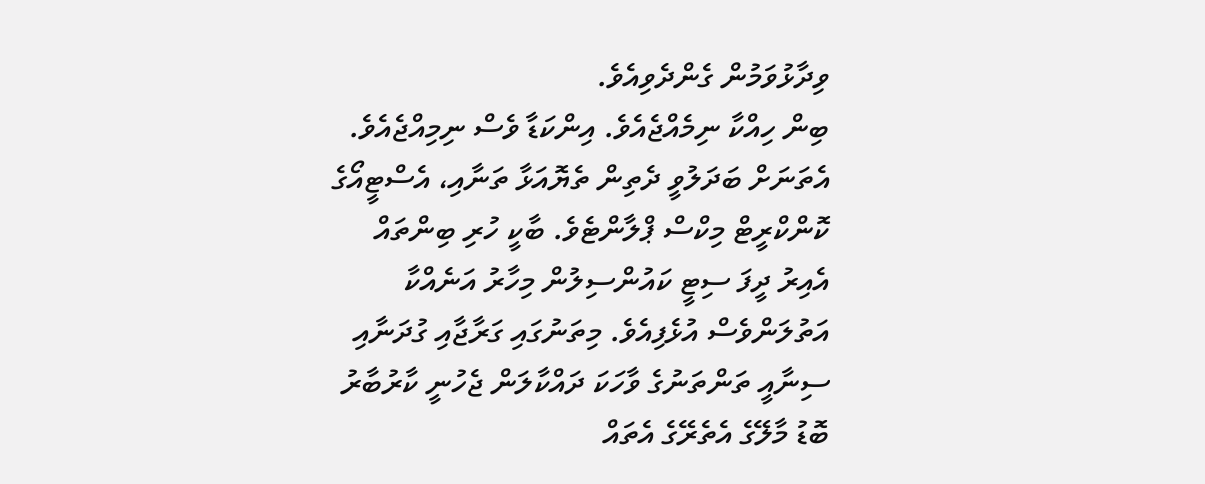ވިދާޅުވަމުން ގެންދެވިއެވެ.
ބިން ހިއްކާ ނިމެއްޖެއެވެ. އިންކަޑާ ވެސް ނިމިއްޖެއެވެ. އެތަނަށް ބަދަލުވީ ދެތިން ތެޔޮއަޅާ ތަނާއި، އެސްޓީއޯގެ ކޮންކްރީޓް މިކްސް ޕްލާންޓެވެ. ބާކީ ހުރި ބިންތައް އެއިރު ދީފަ ސިޓީ ކައުންސިލުން މިހާރު އަނެއްކާ އަތުލަންވެސް އުޅެފިއެވެ. މިތަނުގައި ގަރާޖާއި ގުދަނާއި ސިނާއީ ތަންތަނުގެ ވާހަކަ ދައްކާލަން ޖެހުނީ ކާރުބާރު ބޮޑު މާލޭގެ އެތެރޭގެ އެތައް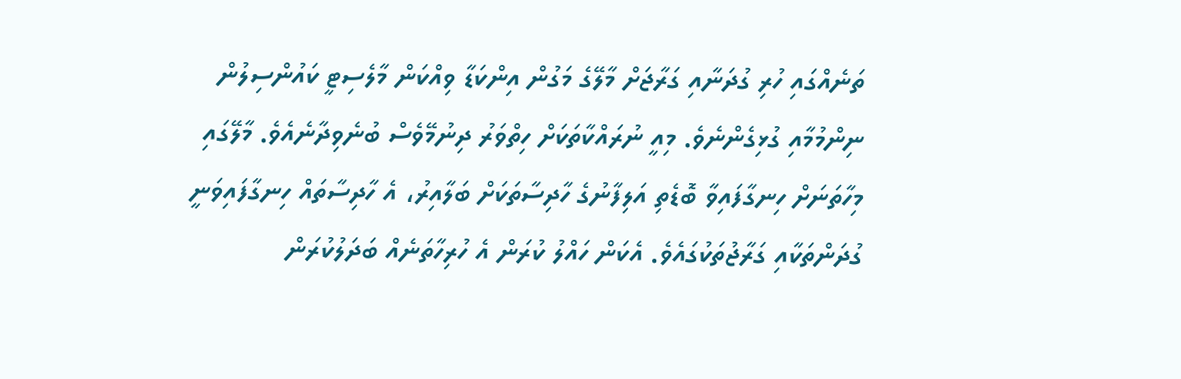ތަނެއްގައި ހުރި ގުދަނާއި ގަރާޖަށް މާލޭގެ މަގުން އިންކަޑާ ވިއްކަން މާލެސިޓީ ކައުންސިލުން ނިންމުމާއި ގުޅިގެންނެވެ. މިއީ ނުރައްކާތަކަށް ހިތްވަރު ދިނުމޭވެސް ބުނެވިދާނެއެވެ. މާލޭގައި މިހާތަނަށް ހިނގާފައިވާ ބޮޑެތި އަލިފާނުގެ ހާދިސާތަކަށް ބަލާއިރު، އެ ހާދިސާތައް ހިނގާފައިވަނީ ގުދަންތަކާއި ގަރާޖުތަކުގައެވެ. އެކަން ހައްލު ކުރަން އެ ހުރިހާތަނެއް ބަދަލުކުރަން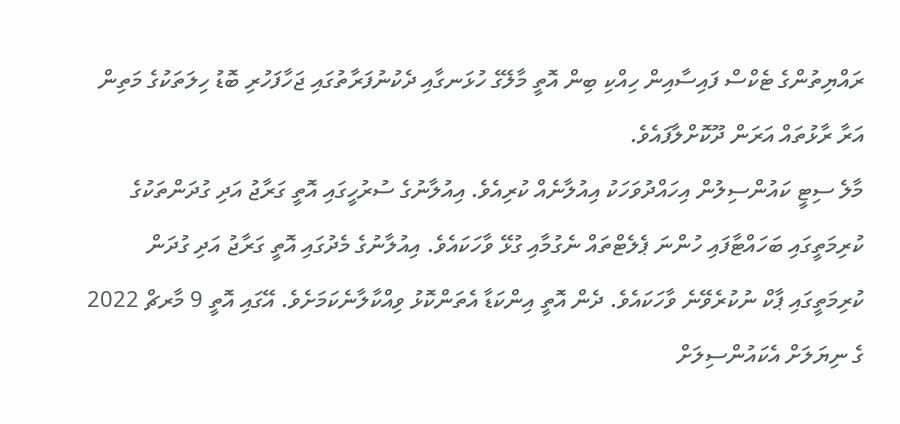ރައްޔިތުންގެ ޓެކްސް ފައިސާއިން ހިއްކި ބިން އޮތީ މާލޭގެ ހުޅަނގާއި ދެކުނުފަރާތުގައި ޖަހާފަހުރި ބޮޑު ހިލަތަކުގެ މަތިން އަރާ ރާޅުތައް އަރަން ދޫކޮށްލާފައެވެ.
މާލެ ސިޓީ ކައުންސިލުން އިހައްދުވަހަކު އިއުލާނެއް ކުރިއެވެ. އިއުލާނުގެ ސުރުހީގައި އޮތީ ގަރާޖު އަދި ގުދަންތަކުގެ ކުރިމަތީގައި ބަހައްޓާފައި ހުންނަ ޕެލެޓްތައް ނެގުމާއި ގުޅޭ ވާހަކައެވެ. އިއުލާނުގެ މެދުގައި އޮތީ ގަރާޖު އަދި ގުދަން ކުރިމަތީގައި ޕާކް ނުކުރެވޭނެ ވާހަކައެވެ. ދެން އޮތީ އިންކަޑާ އެތަންކޮޅު ވިއްކާލާނެކަމަށެވެ. އޭގައި އޮތީ 9 މާރޗް 2022 ގެ ނިޔަލަށް އެކައުންސިލަށް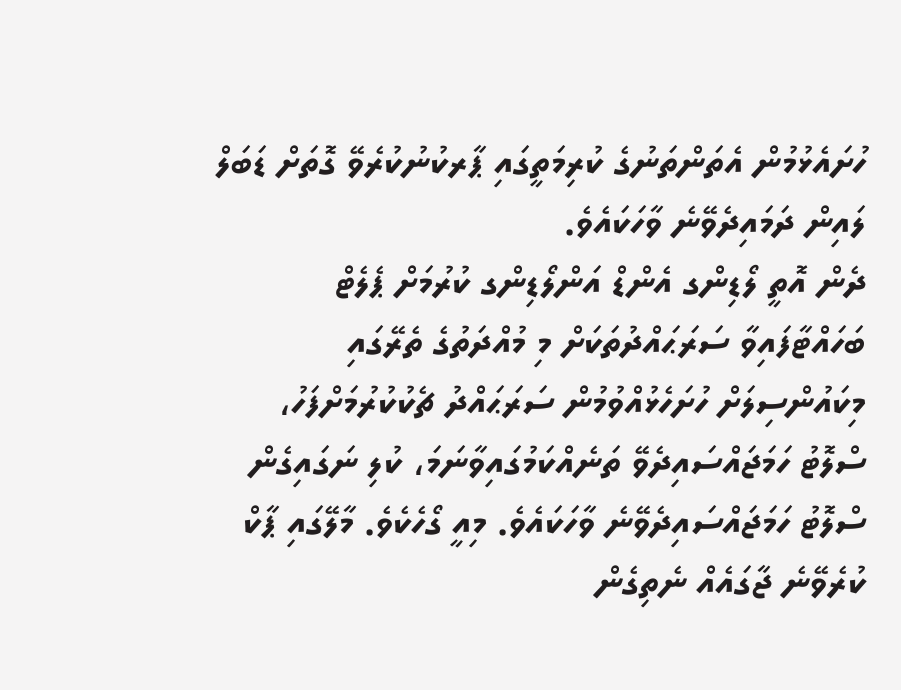ހުށައެޅުމުން އެތަންތަނުގެ ކުރިމަތީގައި ޕާރކުނުކުރެވޭ ގޮތަށް ޑަބަލް ލައިން ދަމައިދެވޭނެ ވާހަކައެވެ.
ދެން އޮތީ ލޯޑިންގ އެންޑް އަންލޯޑިންގ ކުރުމަށް ޕެލެޓް ބަހައްޓާފައިވާ ސަރަޙައްދުތަކަށް މި މުއްދަތުގެ ތެރޭގައި މިކައުންސިލަށް ހުށަހެޅުއްވުމުން ސަރަޙައްދު ޗެކުކުރުމަށްފަހު، ސްލޮޓު ހަމަޖައްސައިދެވޭ ތަނެއްކަމުގައިވާނަމަ، ކުލި ނަގައިގެން ސްލޮޓު ހަމަޖައްސައިދެވޭނެ ވާހަކައެވެ. މިއީ ގޯހެކެވެ. މާލޭގައި ޕާކް ކުރެވޭނެ ޖާގައެއް ނެތިގެން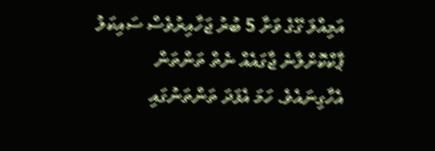އަމިއްލަ ގޭގެ ވަށާ 5 ބުރު ޖަހާއިރުވެސް ސައިކަލު ޕާކްކޮށްލާނެ ޖާގައެއް ނެތް ތަންތަން އެހާގިނައެވެ. ހަމަ އެފަދަ ތަންތަނުގައި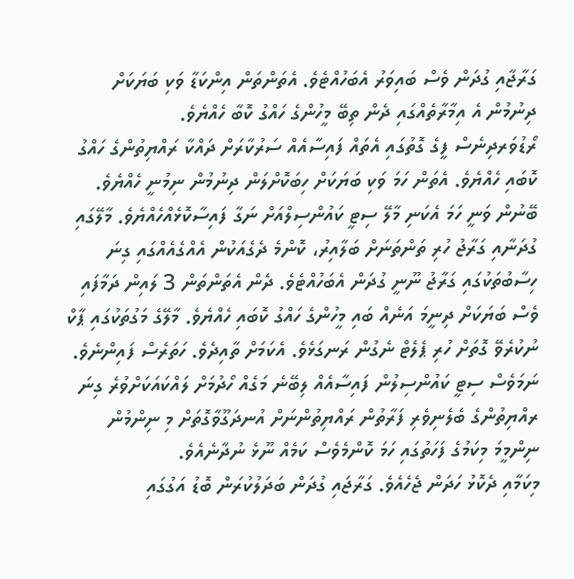ގަރާޖާއި ގުދަން ވެސް ބައިވަރު އެބަހުއްޓެވެ. އެތަންތަން އިންކަޑާ ވަކި ބަޔަކަށް ދިނުމުން އެ އިމާރާތެއްގައި ދެން ތިބޭ މީހުންގެ ހައްގު ކޮބާ ހެއްޔެވެ.
ރޯޑުވަރދިނެސް ފީގެ ގޮތުގައި އެތައް ފައިސާއެއް ސަރުކާރަށް ދައްކާ ރައްޔިތުންގެ ހައްގު ކޮބައި ހެއްޔެވެ. އެތަން ހަމަ ވަކި ބަޔަކަށް ހިބަކޮށްލަން ދިނުމުން ނިމުނީ ހެއްޔެވެ. ބޭނުން ވަނީ ހަމަ އެކަނި މާލޭ ސިޓީ ކައުންސިލްއަށް ނަގާ ފައިސާކޮޅެއްހެއްޔެވެ. މާލޭގައި ގުދަނާއި ގަރާޖު ހުރި ތަންތަނަށް ބަލާއިރު، ކޮންމެ ދެގެއަކުން އެއްގެއެއްގައި ގިނަ ހިސާބުތަކުގައި ގަރާޖު ނޫނީ ގުދަން އެބަހުއްޓެވެ. ދެން އެތަންތަން 3 ލައިން ދަމާފައި ވެސް ބަޔަކަށް ދިނީމަ އަނެއް ބައި މީހުންގެ ހައްގު ކޮބައި ހެއްޔެވެ. މާލޭގެ މަގުތަކުގައި ޕާކް ނުކުރެވޭ ގޮތަށް ހުރި ޕެލެޓް ނެގުން ރަނގަޅެވެ. އެކަމަށް ތާއިދެވެ. ހަތަރެސް ފައިންނެވެ. ނަމަވެސް ސިޓީ ކައުންސިލުން ފައިސާއެއް ލިބޭނެ މަގެއް ހޯދުމަށް ލައްކައަކަށްވުރެ ގިނަ ރއްޔިތުންގެ ބެލެނިވެރި ފަރާތުން ރައްޔިތުންނަށް އުނދަގޫވާގޮތަށް މި ނިންމުން ނިންމީމަ މިކަމުގެ ފަހަތުގައި ހަމަ ކޮންމެވެސް ކަމެއް ނޫޅެ ނުދާނެއެވެ.
މިކަމާއި ދެކޮޅު ހަދަން ޖެހެއެވެ. ގަރާޖައި ގުދަން ބަދަލުކުރަން ބޮޑު އަގުގައި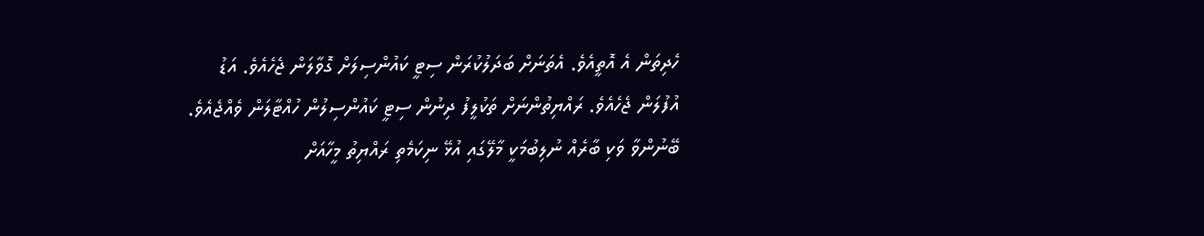ހެދިތަން އެ އޮތީއެވެ. އެތަނަށް ބަދަލުކުރަން ސިޓީ ކައުންސިލަށް ގޮވާލަން ޖެހެއެވެ. އަޑު އުފުލަން ޖެހެއެވެ. ރައްޔިތުންނަށް ތަކުލީފު ދިނުން ސިޓީ ކައުންސިލުން ހުއްޓާލަން ވެއްޖެއެވެ. ބޭނުންވާ ވަކި ބާރެއް ނުލިބުމަކީ މާލޭގައި އުޅޭ ނިކަމެތި ރައްޔިތު މީހާއަށް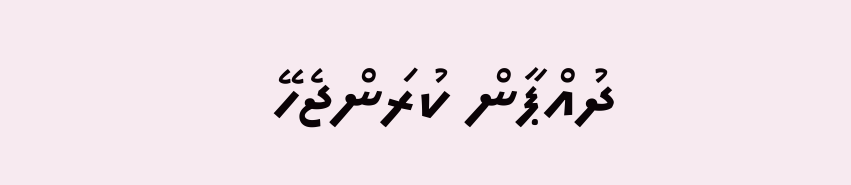ދުއްޕާން ކުރަންޖެހޭ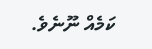ކަމެއް ނޫނެވެ.